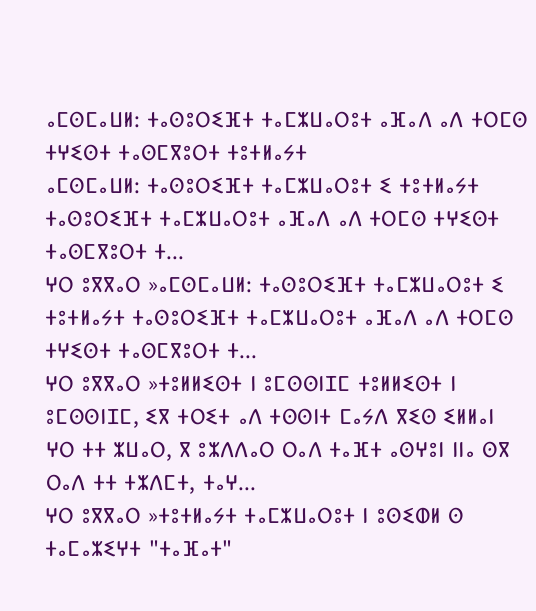ⴰⵎⵙⵎⴰⵡⵍ: ⵜⴰⵙⵓⵔⵉⴼⵜ ⵜⴰⵎⵣⵡⴰⵔⵓⵜ ⴰⴼⴰⴷ ⴰⴷ ⵜⵔⵎⵙ ⵜⵖⵉⵙⵜ ⵜⴰⵙⵎⴳⵓⵔⵜ ⵜⵓⵜⵍⴰⵢⵜ
ⴰⵎⵙⵎⴰⵡⵍ: ⵜⴰⵙⵓⵔⵉⴼⵜ ⵜⴰⵎⵣⵡⴰⵔⵓⵜ ⵉ ⵜⵓⵜⵍⴰⵢⵜ ⵜⴰⵙⵓⵔⵉⴼⵜ ⵜⴰⵎⵣⵡⴰⵔⵓⵜ ⴰⴼⴰⴷ ⴰⴷ ⵜⵔⵎⵙ ⵜⵖⵉⵙⵜ ⵜⴰⵙⵎⴳⵓⵔⵜ ⵜ...
ⵖⵔ ⵓⴳⴳⴰⵔ »ⴰⵎⵙⵎⴰⵡⵍ: ⵜⴰⵙⵓⵔⵉⴼⵜ ⵜⴰⵎⵣⵡⴰⵔⵓⵜ ⵉ ⵜⵓⵜⵍⴰⵢⵜ ⵜⴰⵙⵓⵔⵉⴼⵜ ⵜⴰⵎⵣⵡⴰⵔⵓⵜ ⴰⴼⴰⴷ ⴰⴷ ⵜⵔⵎⵙ ⵜⵖⵉⵙⵜ ⵜⴰⵙⵎⴳⵓⵔⵜ ⵜ...
ⵖⵔ ⵓⴳⴳⴰⵔ »ⵜⵓⵍⵍⵉⵙⵜ ⵏ ⵓⵎⵙⵙⵏⵊⵎ ⵜⵓⵍⵍⵉⵙⵜ ⵏ ⵓⵎⵙⵙⵏⵊⵎ, ⵉⴳ ⵜⵔⵉⵜ ⴰⴷ ⵜⵙⵙⵏⵜ ⵎⴰⵢⴷ ⴳⵉⵙ ⵉⵍⵍⴰⵏ ⵖⵔ ⵜⵜ ⵣⵡⴰⵔ, ⴳ ⵓⵣⴷⴷⴰⵔ ⵔⴰⴷ ⵜⴰⴼⵜ ⴰⵙⵖⵓⵏ ⵏⵏⴰ ⵙⴳ ⵔⴰⴷ ⵜⵜ ⵜⵣⴷⵎⵜ, ⵜⴰⵖ...
ⵖⵔ ⵓⴳⴳⴰⵔ »ⵜⵓⵜⵍⴰⵢⵜ ⵜⴰⵎⵣⵡⴰⵔⵓⵜ ⵏ ⵓⵙⵉⵀⵍ ⵙ ⵜⴰⵎⴰⵣⵉⵖⵜ "ⵜⴰⴼⴰⵜ"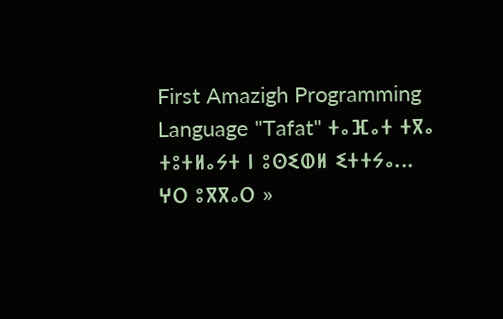First Amazigh Programming Language "Tafat" ⵜⴰⴼⴰⵜ ⵜⴳⴰ ⵜⵓⵜⵍⴰⵢⵜ ⵏ ⵓⵙⵉⵀⵍ ⵉⵜⵜⵢⴰ...
ⵖⵔ ⵓⴳⴳⴰⵔ »